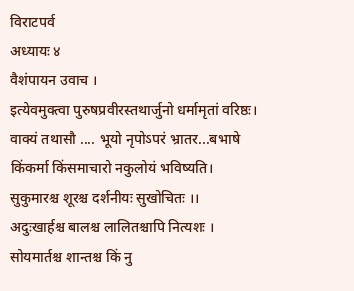विराटपर्व
अध्यायः ४
वैशंपायन उवाच ।
इत्येवमुक्त्वा पुरुषप्रवीरस्तथार्जुनो धर्मामृतां वरिष्ठः।
वाक्यं तथासौ .... भूयो नृपोऽपरं भ्रातर...बभाषे
किंकर्मा किंसमाचारो नकुलोयं भविष्यति।
सुकुमारश्च शूरश्च दर्शनीयः सुखोचितः ।।
अदुःखार्हश्च बालश्च लालितश्चापि नित्यशः ।
सोयमार्तश्च शान्तश्च किं नु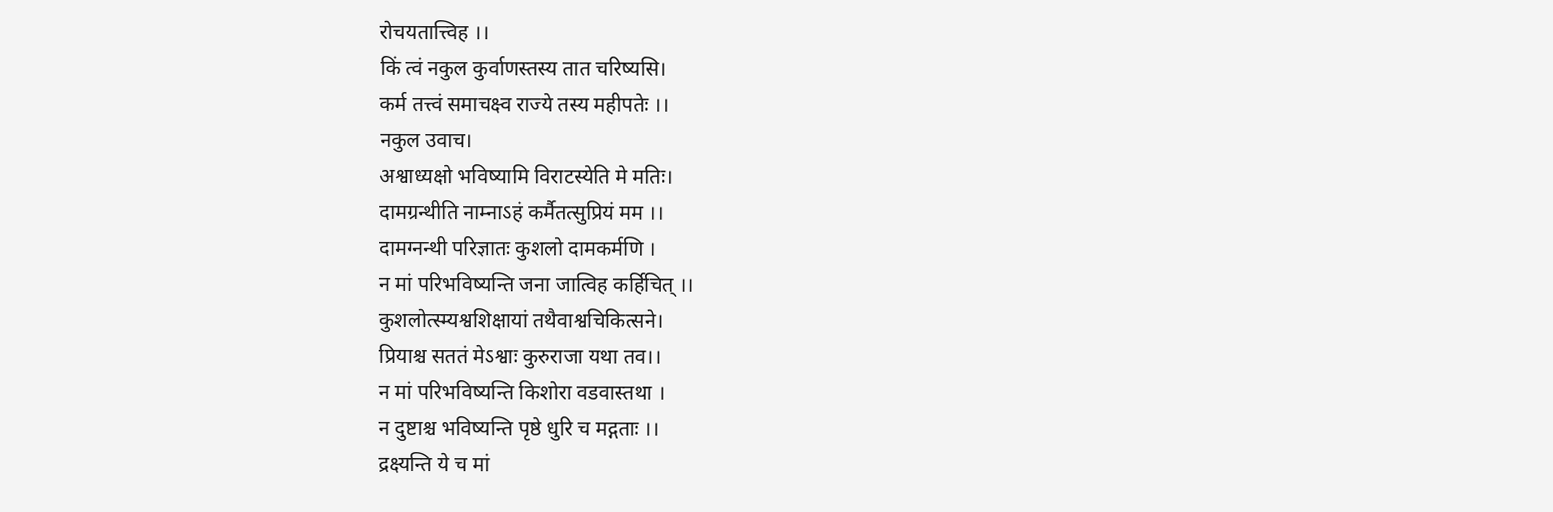रोचयतात्त्विह ।।
किं त्वं नकुल कुर्वाणस्तस्य तात चरिष्यसि।
कर्म तत्त्वं समाचक्ष्व राज्ये तस्य महीपतेः ।।
नकुल उवाच।
अश्वाध्यक्षो भविष्यामि विराटस्येति मे मतिः।
दामग्रन्थीति नाम्नाऽहं कर्मैतत्सुप्रियं मम ।।
दामग्नन्थी परिज्ञातः कुशलो दामकर्मणि ।
न मां परिभविष्यन्ति जना जात्विह कर्हिचित् ।।
कुशलोत्स्म्यश्वशिक्षायां तथैवाश्वचिकित्सने।
प्रियाश्च सततं मेऽश्वाः कुरुराजा यथा तव।।
न मां परिभविष्यन्ति किशोरा वडवास्तथा ।
न दुष्टाश्च भविष्यन्ति पृष्ठे धुरि च मद्गताः ।।
द्रक्ष्यन्ति ये च मां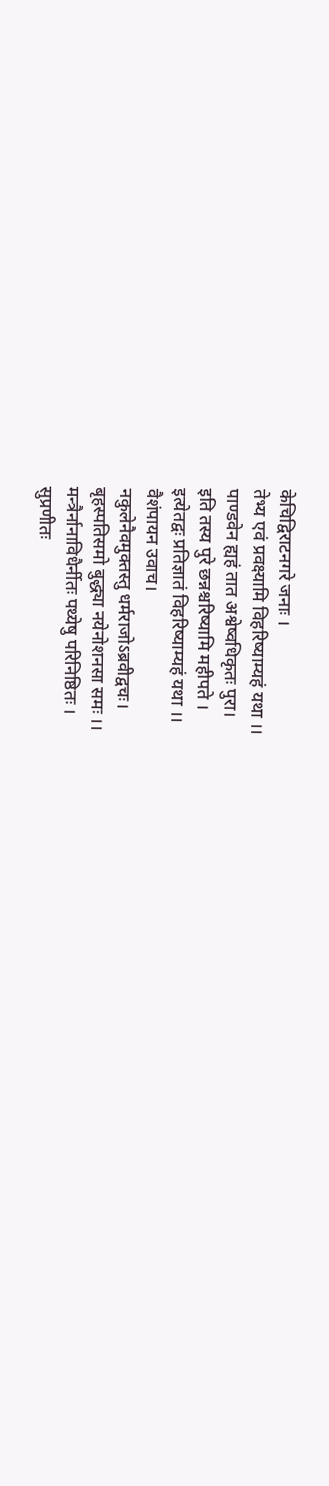केचिद्विराटनगरे जनाः ।
तेभ्य एवं प्रवक्ष्यामि विहरिष्याम्यहं यथा ।।
पाण्डवेन ह्यहं तात अश्वेष्वधिकृतः पुरा।
इति तस्य पुरे छन्नश्चरिष्यामि महीपते ।
इत्येतद्वः प्रतिज्ञातं विहरिष्याम्यहं यथा ।।
वैशंपायन उवाच।
नकुलेनैवमुक्तस्तु धर्मराजोऽब्रवीद्वचः।
बृहस्पतिसमो बुद्ध्या नयेनोशनसा समः ।।
मन्त्रैर्नानाविधैर्नीतः पथ्येषु परिनिष्ठितः ।
सुप्रणीतः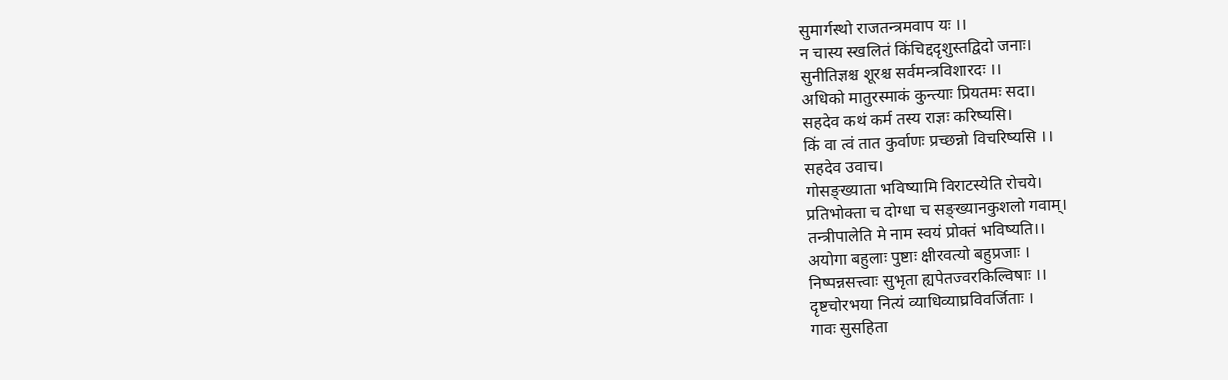सुमार्गस्थो राजतन्त्रमवाप यः ।।
न चास्य स्खलितं किंचिद्ददृशुस्तद्विदो जनाः।
सुनीतिज्ञश्च शूरश्च सर्वमन्त्रविशारदः ।।
अधिको मातुरस्माकं कुन्त्याः प्रियतमः सदा।
सहदेव कथं कर्म तस्य राज्ञः करिष्यसि।
किं वा त्वं तात कुर्वाणः प्रच्छन्नो विचरिष्यसि ।।
सहदेव उवाच।
गोसङ्ख्याता भविष्यामि विराटस्येति रोचये।
प्रतिभोक्ता च दोग्धा च सङ्ख्यानकुशलो गवाम्।
तन्त्रीपालेति मे नाम स्वयं प्रोक्तं भविष्यति।।
अयोगा बहुलाः पुष्टाः क्षीरवत्यो बहुप्रजाः ।
निष्पन्नसत्त्वाः सुभृता ह्यपेतज्वरकिल्विषाः ।।
दृष्टचोरभया नित्यं व्याधिव्याघ्रविवर्जिताः ।
गावः सुसहिता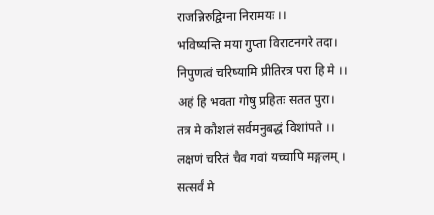राजन्निरुद्विग्ना निरामयः ।।
भविष्यन्ति मया गुप्ता विराटनगरे तदा।
निपुणत्वं चरिष्यामि प्रीतिरत्र परा हि मे ।।
अहं हि भवता गोषु प्रहितः सतत पुरा।
तत्र मे कौशलं सर्वमनुबद्धं विशांपते ।।
लक्षणं चरितं चैव गवां यच्चापि मङ्गलम् ।
सत्सर्वं मे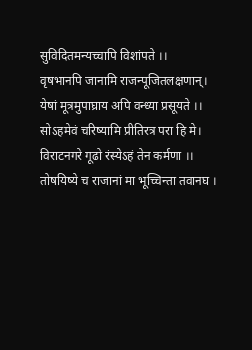सुविदितमन्यच्चापि विशांपते ।।
वृषभानपि जानामि राजन्पूजितलक्षणान्।
येषां मूत्रमुपाघ्राय अपि वन्ध्या प्रसूयते ।।
सोऽहमेवं चरिष्यामि प्रीतिरत्र परा हि मे।
विराटनगरे गूढो रंस्येऽहं तेन कर्मणा ।।
तोषयिष्ये च राजानां मा भूच्चिन्ता तवानघ ।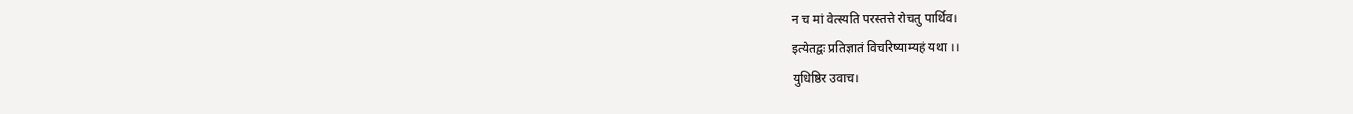न च मां वेत्स्यति परस्तत्ते रोचतु पार्थिव।
इत्येतद्वः प्रतिज्ञातं विचरिष्याम्यहं यथा ।।
युधिष्ठिर उवाच।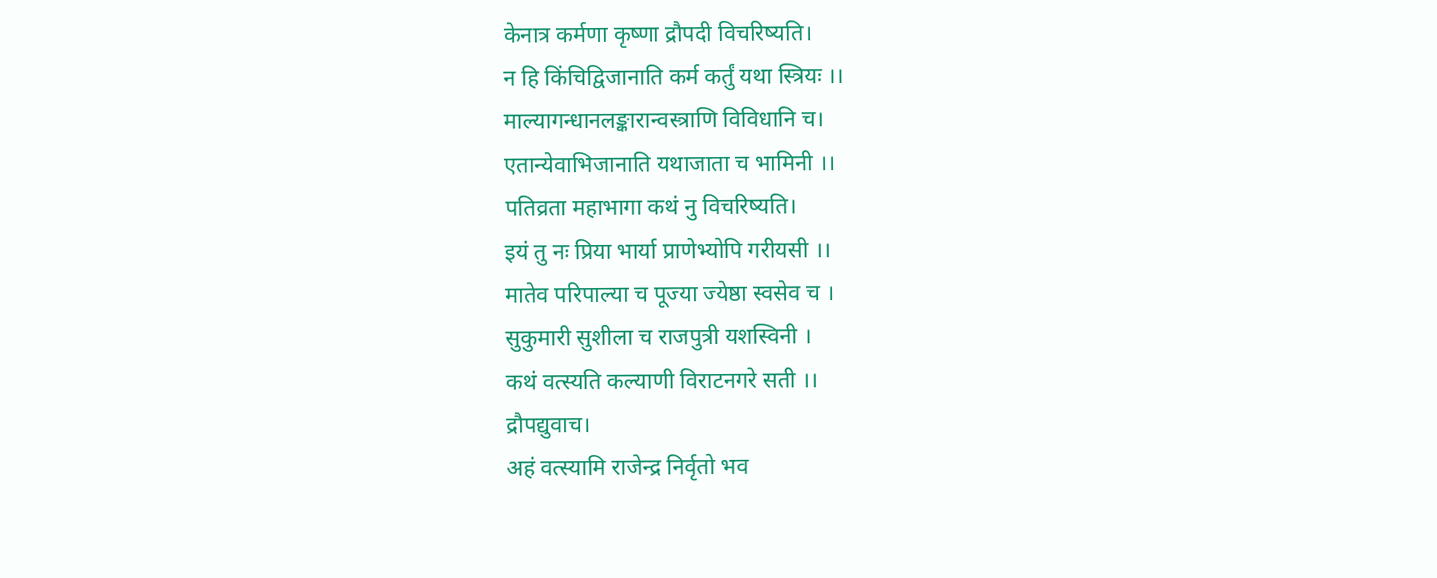केनात्र कर्मणा कृष्णा द्रौपदी विचरिष्यति।
न हि किंचिद्विजानाति कर्म कर्तुं यथा स्त्रियः ।।
माल्यागन्धानलङ्कारान्वस्त्राणि विविधानि च।
एतान्येवाभिजानाति यथाजाता च भामिनी ।।
पतिव्रता महाभागा कथं नु विचरिष्यति।
इयं तु नः प्रिया भार्या प्राणेभ्योपि गरीयसी ।।
मातेव परिपाल्या च पूज्या ज्येष्ठा स्वसेव च ।
सुकुमारी सुशीला च राजपुत्री यशस्विनी ।
कथं वत्स्यति कल्याणी विराटनगरे सती ।।
द्रौपद्युवाच।
अहं वत्स्यामि राजेन्द्र निर्वृतो भव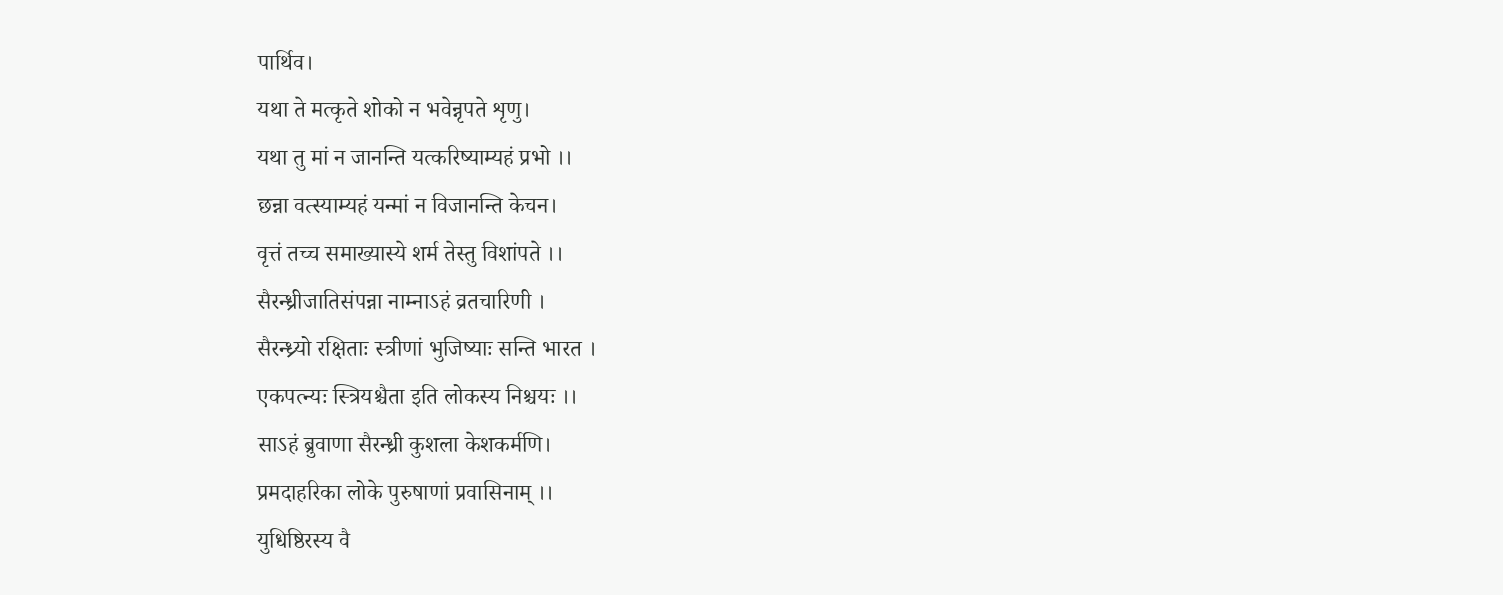पार्थिव।
यथा ते मत्कृते शोको न भवेन्नृपते शृणु।
यथा तु मां न जानन्ति यत्करिष्याम्यहं प्रभो ।।
छन्ना वत्स्याम्यहं यन्मां न विजानन्ति केचन।
वृत्तं तच्च समाख्यास्ये शर्म तेस्तु विशांपते ।।
सैरन्ध्रीजातिसंपन्ना नाम्नाऽहं व्रतचारिणी ।
सैरन्ध्र्यो रक्षिताः स्त्रीणां भुजिष्याः सन्ति भारत ।
एकपत्न्यः स्त्रियश्चैता इति लोकस्य निश्चयः ।।
साऽहं ब्रुवाणा सैरन्ध्री कुशला केशकर्मणि।
प्रमदाहरिका लोके पुरुषाणां प्रवासिनाम् ।।
युधिष्ठिरस्य वै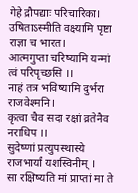गेहे द्रौपद्याः परिचारिका।
उषिताऽस्मीति वक्ष्यामि पृष्टा राज्ञा च भारत।
आत्मगुप्ता चरिष्यामि यन्मां त्वं परिपृच्छसि ।।
नाहं तत्र भविष्यामि दुर्भरा राजवेश्मनि।
कृत्वा चैव सदा रक्षां व्रतेनैव नराधिप ।।
सुदेष्णां प्रत्युपस्थास्ये राजभार्यां यशस्विनीम् ।
सा रक्षिष्यति मां प्राप्तां मा ते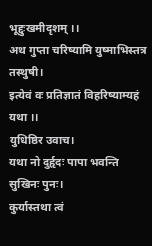भूद्दुःखमीदृशम् ।।
अथ गुप्ता चरिष्यामि युष्माभिस्तत्र तस्थुषी।
इत्येवं वः प्रतिज्ञातं विहरिष्याम्यहं यथा ।।
युधिष्ठिर उवाच।
यथा नो दुर्हृदः पापा भवन्ति सुखिनः पुनः।
कुर्यास्तथा त्वं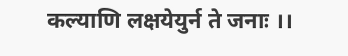कल्याणि लक्षयेयुर्न ते जनाः ।।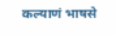कल्याणं भाषसे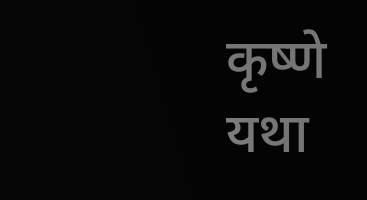कृष्णे यथा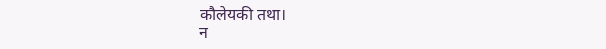कौलेयकी तथा।
न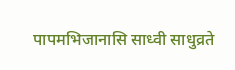पापमभिजानासि साध्वी साधुव्रते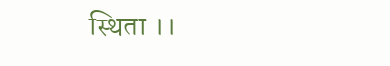स्थिता ।।